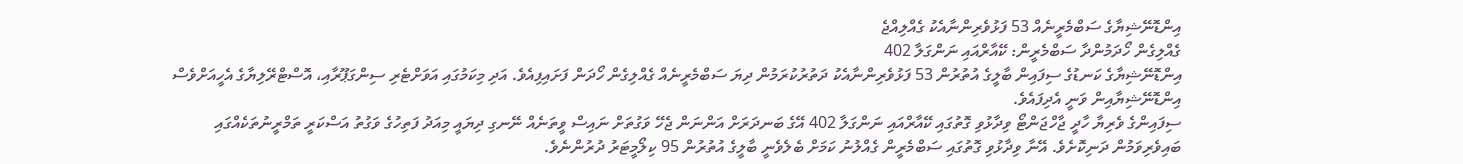އިންޑޮނޭޝިޔާގެ ސަބްމެރީނެއް 53 ފަޅުވެރިންނާއެކު ގެއްލިއްޖެ
ގެއްލިގެން ހޯދަމުންދާ ސަބްމެރީން: ކޭއާރްއައި ނަންގަލާ 402
އިންޑޮނޭޝިޔާގެ ކަނޑުގެ ސިފައިން ބާލީގެ އުތުރުން 53 ފަޅުވެރިންނާއެކު ދަތުރުކުރަމުން ދިޔަ ސަބްމެރީނެއް ގެއްލިގެން ހޯދަން ފަށައިފިއެވެ. އަދި މިކަމުގައި އަވަށްޓެރި ސިންގަޕޫރާއި، އޮސްޓްރޭލިޔާގެ އެހީއަށްވެސް އިންޑޮނޭޝިޔާއިން ވަނީ އެދިފައެވެ.
ސިފައިންގެ ވެރިޔާ ހާދީ ޖާހްޖަންޓޯ ވިދާޅުވި ގޮތުގައި ކޭއާރްއައި ނަންގަލާ 402 އޭގެ ބަނދަރަށް އަންނަން ޖެހޭ ވަގުތަށް ނައިސް ވީތަނެއް ނޭނގި ދިޔައީ މިއަދު ފަތިހުގެ ވަގުތު އަސްކަރީ ތަމްރީނުތަކެއްގައި ބައިވެރިވަމުން ދަނިކޮށެވެ. އޭނާ ވިދާޅުވި ގޮތުގައި ސަބްމެރީން ގެއްލުނު ކަމަށް ބެލެވެނީ ބާލީގެ އުތުރުން 95 ކިލޯމީޓަރު ދުރުންނެވެ.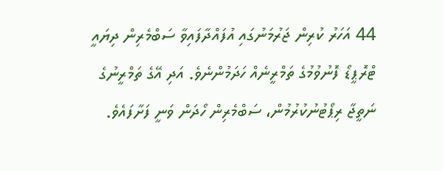44 އަހަރު ކުރިން ޖަރުމަނުގައި އުފައްދާފައިވާ ސަބްމެރިން ދިޔައީ ޓްރޮޕީޑޯ ފޮނުވުމުގެ ތަމްރީނެއް ހަދަމުންނެވެ. އަދި އޭގެ ތަމްރީނުގެ ނަތީޖާ ރިޕޯޓުނުކުރުމުން، ސަބްމެރިން ހޯދަން ވަނީ ފަށާފައެވެ.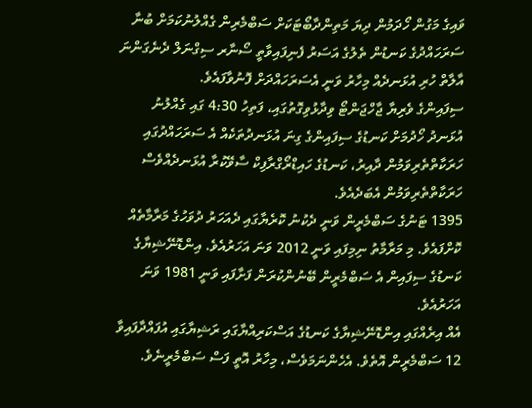ވައިގެ މަގުން ހޯދަމުން ދިޔަ މަތިންދާބޯޓަކަށް ސަބްމެރިން ގެއްލުނުކަމަށް ބުނާ ސަރަހައްދުގެ ކަނޑުން ތެލުގެ އަސަރު ފެނިފައިވާތީ ސޯނާރ ސިގްނަލް ދެނެގަންނަ އާލާތް ހުރި އުޅަނދެއް މިހާރު ވަނީ އެސަރަހައްދަށް ފޮނުވާފައެވެ.
ސިފައިންގެ ވެރިޔާ ޖާހްޖަންޓޯ ވިދާޅުވިގޮތުގައި، ފަތިހު 4:30 ގައި ގެއްލުނު އުޅަނދު ހޯދުމަށް ކަނޑުގެ ސިފައިންގެ ގިނަ އުޅަނދުތަކެއް އެ ސަރަހައްދުގައި ހަރަކާތްތެރިވަމުން ދާއިރު، ކަނޑުގެ ހައިޑްރޯގްރާފިކް ސާވޭކުރާ އުޅަނދެއްވެސް ހަރަކާތްތެރިވަމުން އެބަދެއެވެ.
1395 ޓަނުގެ ސަބްމެރީން ވަނީ ދެކުނު ކޮރެޔާގައި ދެއަހަރު ދުވަހުގެ މަރާމާތެއް ކޮށްފައެވެ. މި މަރާމާތު ނިމިފައި ވަނީ 2012 ވަނަ އަހަރުއެވެ. އިންޑޮނޭޝިޔާގެ ކަނޑުގެ ސިފައިން އެ ސަބްމެރީން ބޭނުންކުރަން ފަށާފައި ވަނީ 1981 ވަނަ އަހަރުއެވެ.
އެއް އިރެއްގައި އިންޑޮނޭޝިޔާގެ ކަނޑުގެ އަސްކަރިއްޔާގައި ރަޝިޔާގައި އުފައްދާފައިވާ 12 ސަބްމެރީން އޮތެވެ. އެހެންނަމަވެސް، މިހާރު އޮތީ ފަސް ސަބްމެރީނެވެ.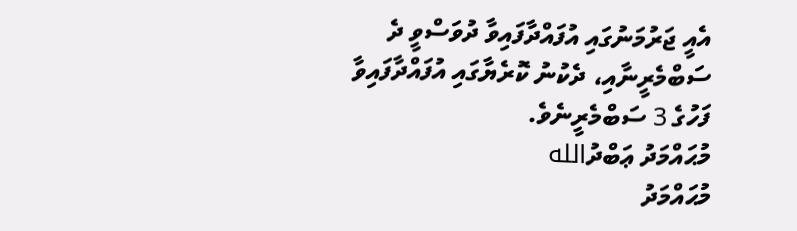އެއީ ޖަރުމަނުގައި އުފައްދާފައިވާ ދުވަސްވީ ދެ ސަބްމެރީނާއި، ދެކުނު ކޮރެޔާގައި އުފައްދާފައިވާ ފަހުގެ 3 ސަބްމެރީނެވެ.
މުޙައްމަދު ޢަބްދުالله
މުޙައްމަދު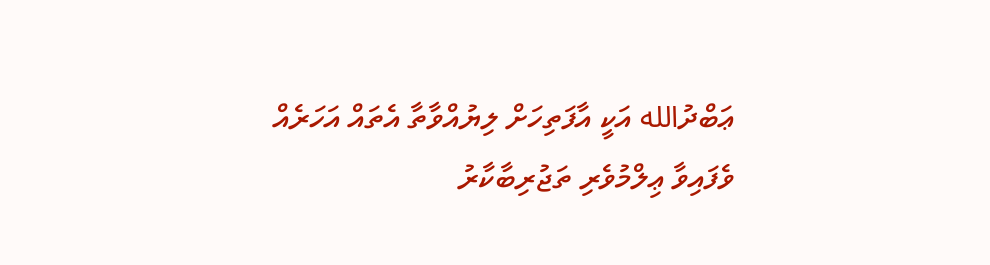ޢަބްދުالله އަކީ އާފަތިހަށް ލިޔުއްވާތާ އެތައް އަހަރެއް ވެފައިވާ ޢިލްމުވެރި ތަޖުރިބާކާރު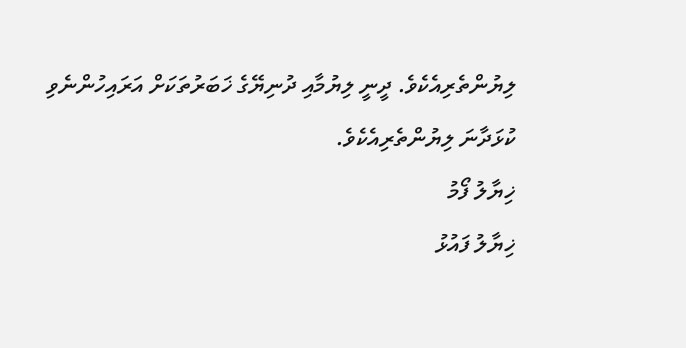ލިޔުންތެރިއެކެވެ. ދީނީ ލިޔުމާއި ދުނިޔޭގެ ޚަބަރުތަކަށް އަރައިހުންނެވި ކުޅަދާނަ ލިޔުންތެރިއެކެވެ.
ޚިޔާލު ފޯމު
ޚިޔާލު ފައުޅު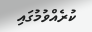ކުރެއްވުމުގައި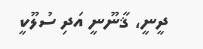ދީނީ، ޤާނޫނީ އަދި ސުލޫކީ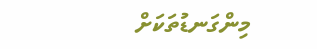މިންގަނޑުތަކަށް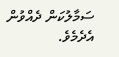ސަމާލުކަން ދެއްވުން އެދެމެވެ.